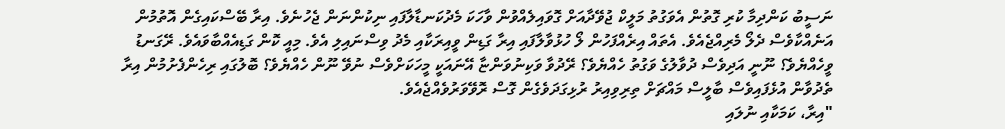ނަސީބު ކަންދިމާ ކުރި ގޮތުން އެވަގުތު މަލީކް ޖުވޭދާއަށް ގޮވައިލެއްވުން ވާހަކަ މެދުކަނޑާލާފައި ނިކުންނަން ޖެހުނެވެ. އިރާ ބޭސްކައިގެން އޮތުމުން އަނެއްކާވެސް ދެލޯ މެރިއްޖެއެވެ. އެތައް އިރެއްފަހުން ލޯ ހުޅުވާލާފައި އިރާ ގަޑިން ވީއިރަކާއި މެދު ވިސްނައިލި އެވެ. މިއީ ކޮން ގަޑިއެއްބާވައެވެ. ރޭގަނޑު ވީހެއްޔެވެ؟ ނޫނީ އަދިވެސް ދުވާލުގެ ވަގުތު ހެއްޔެވެ؟ ރޭދުވާ ވަކިނުވަންޏާ އޭނައަކީ މީހަކަށްވެސް ނުވޭ ނޫން ހެއްޔެވެ؟ ބޮލުގައި ރިހެންފެށުމުން އިރާ ތެދުވާން އުޅެފައިވެސް ބާލީސް މައްޗަށް ތިރިވިއިރު ރުޅިގަދަވެގެން ގޮސް ރޮވޭވަރުވެއްޖެއެވެ.
"އިރާ، ކަމަކާއި ނުލައި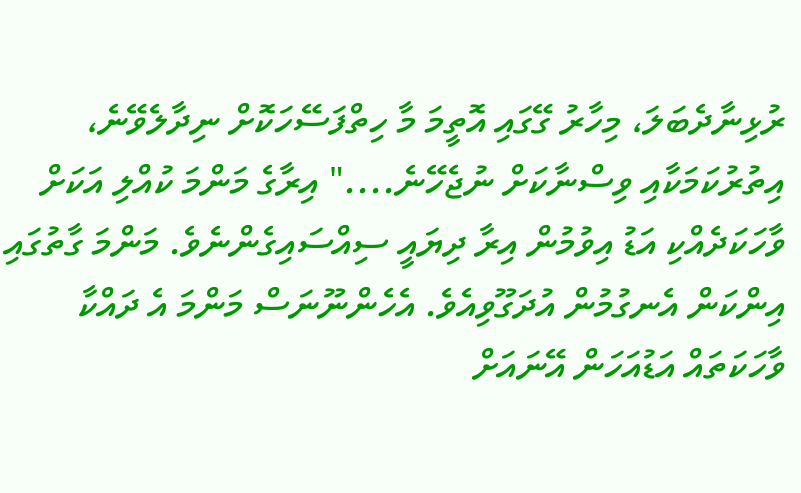ރުޅިނާދެބަލަ، މިހާރު ގޭގައި އޮތީމަ މާ ހިތްފަސޭހަކޮށް ނިދާލެވޭނެ، އިތުރުކަމަކާއި ވިސްނާކަށް ނުޖެހޭނެ...." އިރާގެ މަންމަ ކުއްލި އަކަށް ވާހަކަދެއްކި އަޑު އިވުމުން އިރާ ދިޔައީ ސިއްސައިގެންނެވެ. މަންމަ ގާތުގައި އިންކަން އެނގުމުން އުދަގޫވިއެވެ. އެހެންނޫނަސް މަންމަ އެ ދައްކާ ވާހަކަތައް އަޑުއަހަން އޭނައަށް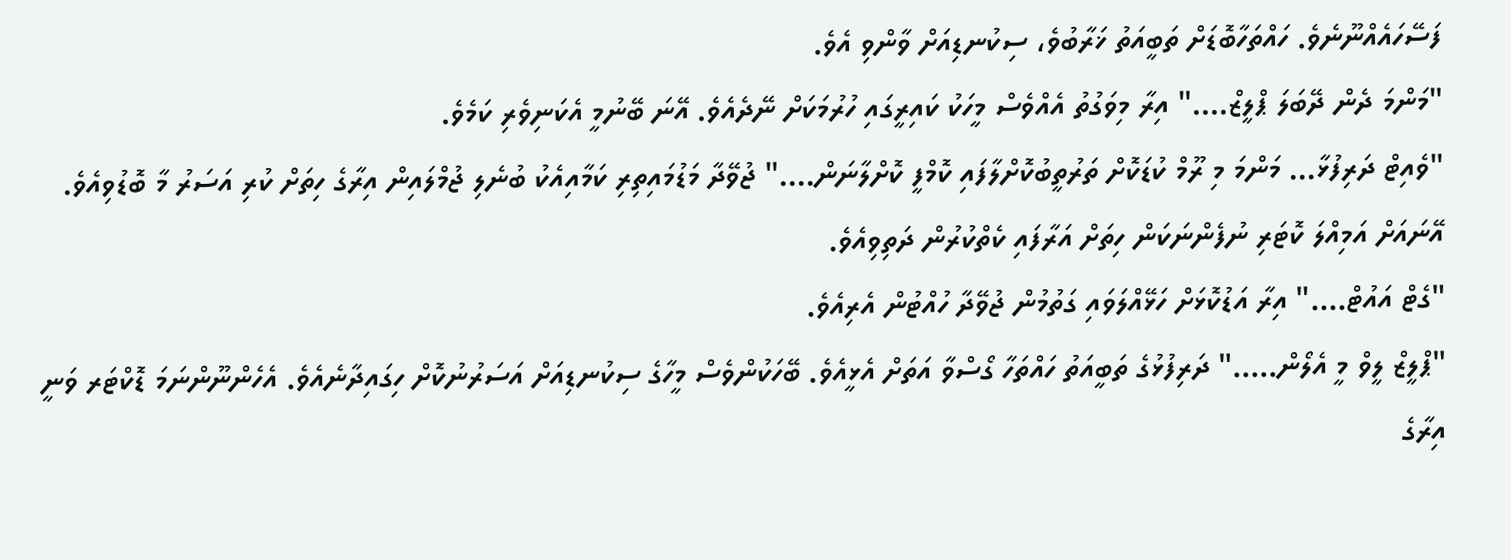ފަސޭހައެއްނޫނެވެ. ހައްތަހާބޮޑަށް ތަބީއަތު ޚަރާބުވެ، ސިކުނޑިއަށް ވާންވި އެވެ.
"މަންމަ ދެން ދޭބަލަ ޕްލީޒް...." އިރާ މިވަގުތު އެއްވެސް މީހަކު ކައިރީގައި ހުރުމަކަށް ނޭދެއެވެ. އޭނަ ބޭނުމީ އެކަނިވެރި ކަމެވެ.
"ވެއިޓް ދަރިފުޅާ... މަންމަ މި ރޫމް ކުޑަކޮށް ތަރުތީބުކޮށްލާފައި ކޮމްފީ ކޮށްލާނަން...." ޖުވޭދާ މަޑުމައިތިރި ކަމާއިއެކު ބުނެލި ޖުމްލައިން އިރާގެ ހިތަށް ކުރި އަސަރު މާ ބޮޑުވިއެވެ. އޭނައަށް އަމިއްލަ ކޮޓަރި ނުފެންނަކަން ހިތަށް އަރާފައި ކެތްކުރުން ދަތިވިއެވެ.
"ގެޓް އައުޓް...." އިރާ އަޑުކޮޅަށް ހަޅޭއްލަވައި ގަތުމުން ޖުވޭދާ ހުއްޓުން އެރިއެވެ.
"ޕްލީޒް ލީވް މީ އެލޯން....." ދަރިފުޅުގެ ތަބީއަތު ހައްތަހާ ގޯސްވާ އަތަށް އެޅީއެވެ. ބޭހަކުންވެސް މީހާގެ ސިކުނޑިއަށް އަސަރުނުކޮށް ހިގައިދާނެއެވެ. އެހެންނޫންނަމަ ޑޮކްޓަރ ވަނީ އިރާގެ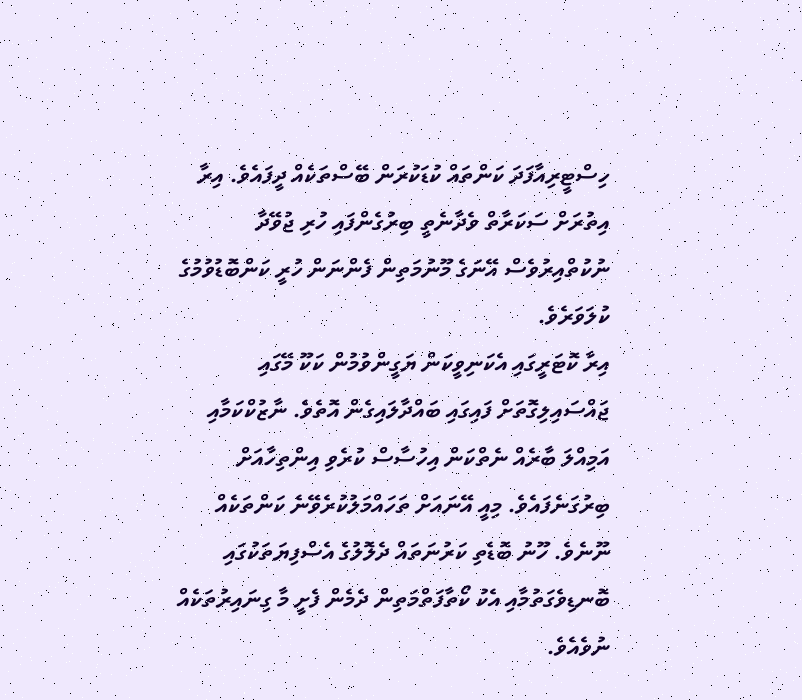ހިސްޓީރިއާފަދަ ކަންތައް ކުޑަކުރަން ބޭސްތަކެއް ދީފައެވެ. އިރާ އިތުރަށް ސަކަރާތް ވެދާނެތީ ބިރުގެންފައި ހުރި ޖުވޭދާ ނުކުތްއިރުވެސް އޭނަގެ މޫނުމަތިން ފެންނަން ހުރީ ކަންބޮޑުވުމުގެ ކުލަވަރެވެ.
އިރާ ކޮޓަރީގައި އެކަނިވީކަން ޔަގީންވުމުން ކަކޫ މޭގައި ޖައްސައިލިގޮތަށް ފައިގައި ބައްދާލައިގެން އޮތެވެ. ނާޒުކްކަމާއި އަމިއްލަ ބާރެއް ނެތްކަން އިހުސާސް ކުރެވި އިންތިހާއަށް ބިރުގަނެފައެވެ. މިއީ އޭނައަށް ތަހައްމަލުކުރެވޭނެ ކަންތަކެއް ނޫނެވެ. ހޫނު ބޮޑެތި ކަރުނަތައް ދެލޮލުގެ އެސްފިޔަތަކުގައި ބޮނޑިވެގަތުމާއި އެކު ކޯތާފަތްމަތިން ދެމެން ފެށީ މާ ގިނައިރުތަކެއް ނުވެއެވެ.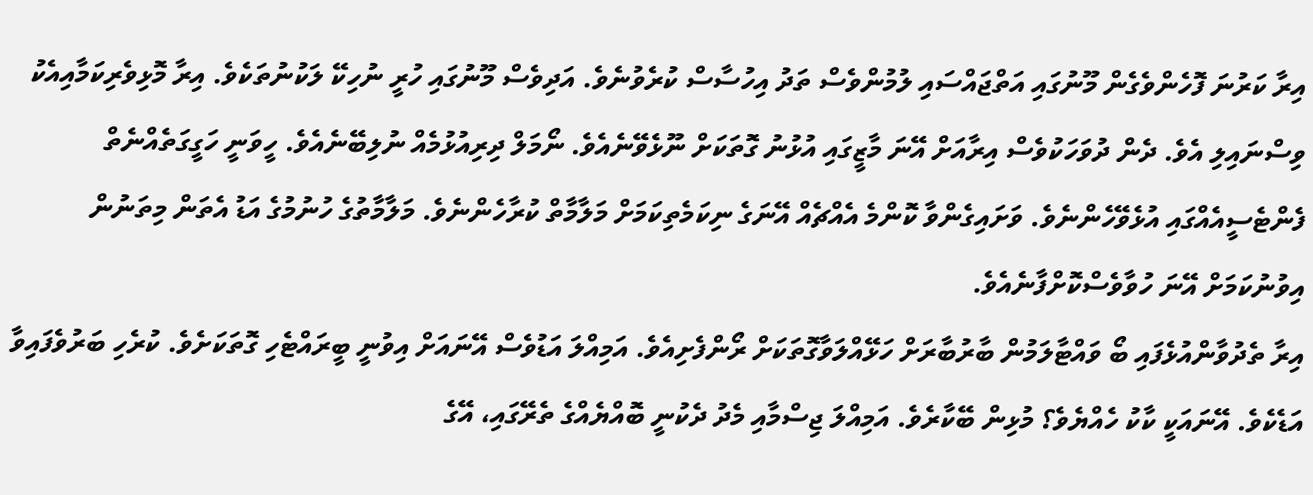އިރާ ކަރުނަ ފޮހެންވެގެން މޫނުގައި އަތްޖައްސައި ލުމުންވެސް ތަދު އިހުސާސް ކުރެވުނެވެ. އަދިވެސް މޫނުގައި ހުރީ ނުހިކޭ ލަކުނުތަކެވެ. އިރާ މޮޅިވެރިކަމާއިއެކު ވިސްނައިލި އެވެ. ދެން ދުވަހަކުވެސް އިރާއަށް އޭނަ މާޒީގައި އުޅުނު ގޮތަކަށް ނޫޅެވޭނެއެވެ. ނޯމަލް ދިރިއުޅުމެއް ނުލިބޭނެއެވެ. ހީވަނީ ހަގީގަތެއްނެތް ފެންޓެސީއެއްގައި އުޅެވޭހެންނެވެ. ވަށައިގެންވާ ކޮންމެ އެއްޗެއް އޭނަގެ ނިކަމެތިކަމަށް މަލާމާތް ކުރާހެންނެވެ. މަލާމާތުގެ ހުނުމުގެ އަޑު އެތަން މިތަނުން އިވުނުކަމަށް އޭނަ ހުވާވެސްކޮށްފާނެއެވެ.
އިރާ ތެދުވާންއުޅެފައި ބޯ ވައްޓާލަމުން ބާރުބާރަށް ހަޅޭއްލަވާގޮތަކަށް ރޯންފެށިއެވެ. އަމިއްލަ އަޑުވެސް އޭނައަށް އިވުނީ ބީރައްޓެހި ގޮތަކަށެވެ. ކުރެހި ބަރުވެފައިވާ އަޑެކެވެ. އޭނައަކީ ކާކު ހެއްޔެވެ؟ މުޅިން ބޭކާރެވެ. އަމިއްލަ ޖިސްމާއި މެދު ދެކުނީ ބޮއްޔެއްގެ ތެރޭގައި، އޭގެ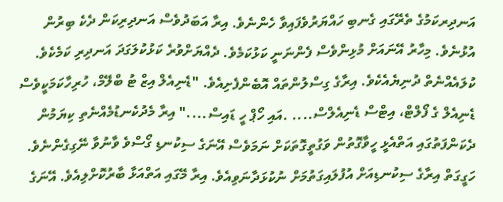އަނދިރކަމުގެ ތެރޭގައި ގެނބި ހައްޔަރުވެފައިވާ ހެންނެވެ. އިރާ އަބަދުވެސް އަނދިރިކަން ދެކެ ބިރުން އުޅުނެވެ. މިހާރު އޭނައަށް މުޅިންވެސް ފެންނަނީ ކަޅުކަމެވެ. ދެއްޔަށްވުރެ ކަޅުކުލަގަދަ އަނދިރި ކަމެކެވެ. ކުލައެއްނެތް ދުނިޔެއެކެވެ. އިރާގެ ގިސްލުންތައް އޮބެންފެށިއެވެ. "ޑެނިއެލް އިޒް ޓު ބްލޭމް، ހުރިހާކަމަކީވެސް ޑެނިއެލް ގެ ފޯލްޓް، އިޓްސް ޑެނިއެލްސް.... .އައި ހޯޕް ހީ ޑައިސް...." އިރާ މެދުކެނޑުމެއްނެތި ކިޔަމުން ދެކަންފަތުގައި އަތްއެޅީ ހީވާގޮތުން ވަގުތީގޮތަކަށް ނަމަވެސް އޭނަގެ ސިކުނޑި ގޯސްވެ ވާނުވާ ނޭގިގެންނެވެ. ހަގީގަތް އިރާގެ ސިކުނޑިއަށް އުފުލައިގަތުމަށް ނުކުޅަދާނަވިއެވެ. އިރާ މޭގައި އަތްއަޅާ ބާރުކޮށްލިއެވެ. އޭނަގެ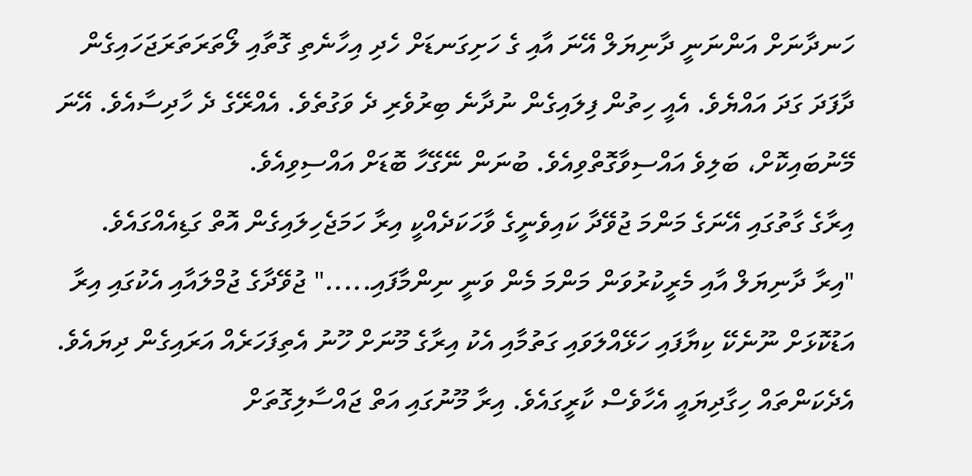ހަނދާނަށް އަންނަނީ ދާނިޔަލް އޭނަ އާއި ގެ ހަށިގަނޑަށް ހެދި އިހާނެތި ގޮތާއި ލޯތަރަތަރަޖަހައިގެން ދާފަދަ ގަދަ އައްޔެވެ. އެއީ ހިތުން ފިލައިގެން ނުދާނެ ބިރުވެރި ދެ ވަގުތެވެ. އެއްރޭގެ ދެ ހާދިސާއެވެ. އޭނަ މޭނުބައިކޮށް، ބަލިވެ އައްސިވާގޮތްވިއެވެ. ބުނަން ނޭގޭހާ ބޮޑަށް އައްސިވިއެވެ.
އިރާގެ ގާތުގައި އޭނަގެ މަންމަ ޖުވޭދާ ކައިވެނީގެ ވާހަކަދެއްކީ އިރާ ހަމަޖެހިލައިގެން އޮތް ގަޑިއެއްގައެވެ.
"އިރާ ދާނިޔަލް އާއި މެރީކުރުވަން މަންމަ މެން ވަނީ ނިންމާފައި....." ޖުވޭދާގެ ޖުމްލައާއި އެކުގައި އިރާ އަޑުކޮޅަށް ނޫނެކޭ ކިޔާފައި ހަޅޭއްލަވައި ގަތުމާއި އެކު އިރާގެ މޫނަށް ހޫނު އެތިފަހަރެއް އަރައިގެން ދިޔައެވެ. އެދެކަންތައް ހިގާދިޔައީ އެހާވެސް ކާރީގައެވެ. އިރާ މޫނުގައި އަތް ޖައްސާލިގޮތަށް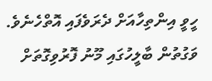ހީވީ އިންތިހާއަށް ދެރަވެފައި އޮތްހެނެވެ. ވަގުތުން ބާލީހުގައި މޫނު ފޮރުވިގޮތަށް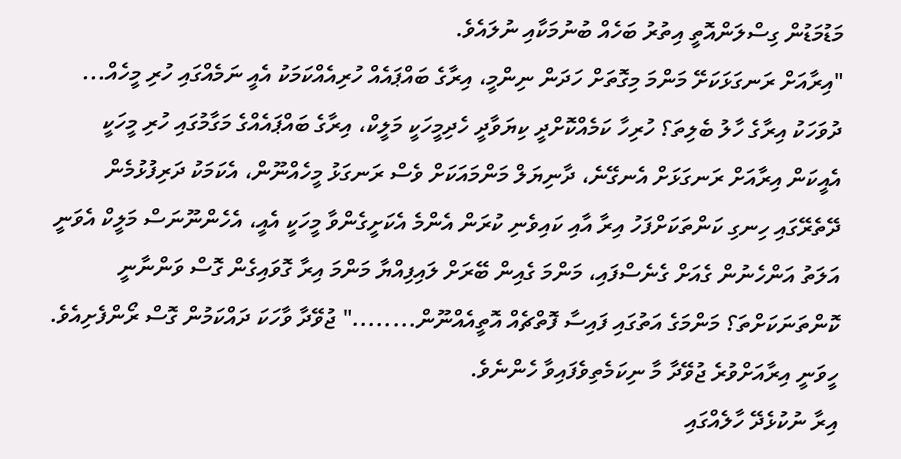މަޑުމަޑުން ގިސްލަންއޮތީ އިތުރު ބަހެއް ބުނުމަކާއި ނުލައެވެ.
"އިރާއަށް ރަނގަޅަކަށޭ މަންމަ މިގޮތަށް ހަދަން ނިންމީ، އިރާގެ ބައްޕައެއް ހުރިއެއްކަމަކު އެއީ ނަމެއްގައި ހުރި މީހެއް... ދުވަހަކު އިރާގެ ހާލު ބެލިތަ؟ ހުރިހާ ކަމެއްކޮށްދީ ކިޔަވާދީ ހެދިމީހަކީ މަލީކް، އިރާގެ ބައްޕައެއްގެ މަގާމުގައި ހުރި މީހަކީ އެއީކަން އިރާއަށް ރަނގަޅަށް އެނގޭނެ، ދާނިޔަލް މަންމައަކަށް ވެސް ރަނގަޅު މީހެއްނޫން، އެކަމަކު ދަރިފުޅުމެން ދޭތެރޭގައި ހިނގި ކަންތަކަށްފަހު އިރާ އާއި ކައިވެނި ކުރަން އެންމެ އެކަށީގެންވާ މީހަކީ އެއީ، އެހެންނޫނަސް މަލީކް އެވަނީ އަލަތު އަންހެނުން ގެއަށް ގެނެސްފައި، މަންމަ ގެއިން ބޭރަށް ލައިފިއްޔާ މަންމަ އިރާ ގޮވައިގެން ގޮސް ވަންނާނީ ކޮންތަނަކަށްތަ؟ މަންމަގެ އަތުގައި ފައިސާ ފޮތްޗެއް އޮތީއެއްނޫން........" ޖުވޭދާ ވާހަކަ ދައްކަމުން ގޮސް ރޯންފެށިއެވެ. ހީވަނީ އިރާއަށްވުރެ ޖުވޭދާ މާ ނިކަމެތިވެފައިވާ ހެންނެވެ.
އިރާ ނުކުޅެދޭ ހާލެއްގައި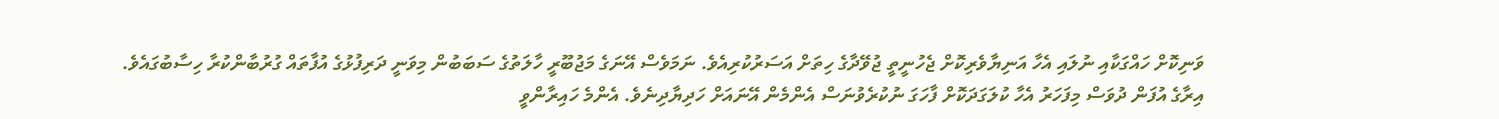ވަނިކޮށް ހައްގަކާއި ނުލައި އެހާ އަނިޔާވެރިކޮށް ޖެހުނީތީ ޖުވޭދާގެ ހިތަށް އަސަރުކުރިއެވެ. ނަމަވެސް އޭނަގެ މަޖުބޫރީ ހާލަތުގެ ސަބަބުން މިވަނީ ދަރިފުޅުގެ އުފާތައް ގުރުބާންކުރާ ހިސާބުގައެވެ.
އިރާގެ އުފަން ދުވަސް މިފަހަރު އެހާ ކުލަގަދަކޮށް ފާހަގަ ނުކުރެވުނަސް އެންމެން އޭނައަށް ހަދިޔާދިނެވެ. އެންމެ ހައިރާންވީ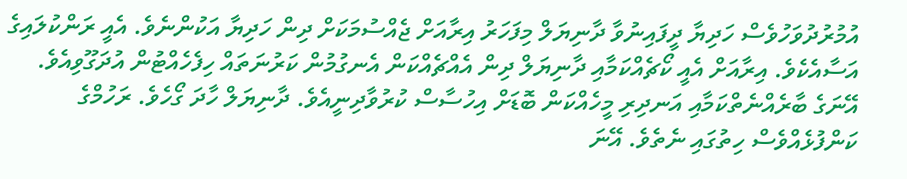އުމުރުދުވަހުވެސް ހަދިޔާ ދީފައިނުވާ ދާނިޔަލް މިފަހަރު އިރާއަށް ޖެއްސުމަކަށް ދިން ހަދިޔާ އަކުންނެވެ. އެއީ ރަންކުލައިގެ އަސާއެކެވެ. އިރާއަށް އެއީ ކޯޗެއްކަމާއި ދާނިޔަލް ދިން އެއްޗެއްކަން އެނގުމުން ކަރުނަތައް ހިފެހެއްޓުން އުދަގޫވިއެވެ. އޭނަގެ ބާރެއްނެތްކަމާއި އަނދިރި މީހެއްކަން ބޮޑަށް އިހުސާސް ކުރުވާދިނީއެވެ. ދާނިޔަލް ހާދަ ގޯހެވެ. ރަހުމްގެ ކަންފުޅެއްވެސް ހިތުގައި ނެތެވެ. އޭނަ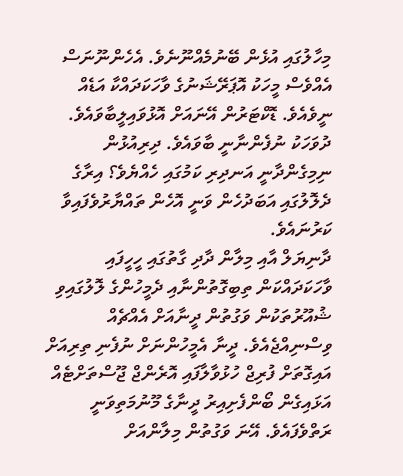މިހާލުގައި އުޅެން ބޭނުމެއްނޫނެވެ. އެހެންނޫނަސް އެއްވެސް މީހަކު އޮޕަރޭޝަނުގެ ވާހަކަދައްކާ އަޑެއް ނީވެއެވެ. ޑޮކްޓަރުން އޭނައަށް އޮޅުވައިލީބާވައެވެ. ދުވަހަކު ނުފެންނާނީ ބާވައެވެ. ދިރިއުޅުން ނިމިގެންދާނީ އަނދިރި ކަމުގައި ހެއްޔެވެ؟ އިރާގެ ދެލޮލުގައި އަބަދުހެން ވަނީ އޮހެން ތައްޔާރުވެފައިވާ ކަރުނައެވެ.
ދާނިޔަލް އާއި މިލާން ދާދި ގާތުގައި ހީހީފައި ވާހަކަދައްކަން ތިބިގޮތުންނާއި ދެމީހުންގެ ލޮލުގައިވި ޝުއޫރުތަކުން ވަގުތުން ދީނާއަށް އެއްޗެއް ވިސްނިއްޖެއެވެ. ދީނާ އެމީހުންނަށް ނުފެނި ތިރިއަށް އައިގޮތަށް ފުރިޖް ހުޅުވާލާފައި އޮރެންޖް ޖޫސްތަށްޓެއް އަޅައިގެން ބޯންފެށިއިރު ދީނާގެ މޫނުމަތިވަނީ ރަތްވެފައެވެ. އޭނަ ވަގުތުން މިލާންއަށް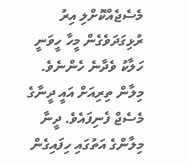މެސެޖެއްކޮށްލި އިރު ރުޅިގަދަވެގެން މީހާ ހީވަނީ ހަލާކު ވެދާނެ ހެންނެވެ. މިލާން ތިރިއަށް އައީ ދީނާގެ މެސެޖް ފެނިފައެވެ. ދީނާ މިލާންގެ އަތުގައި ހިފައިގެން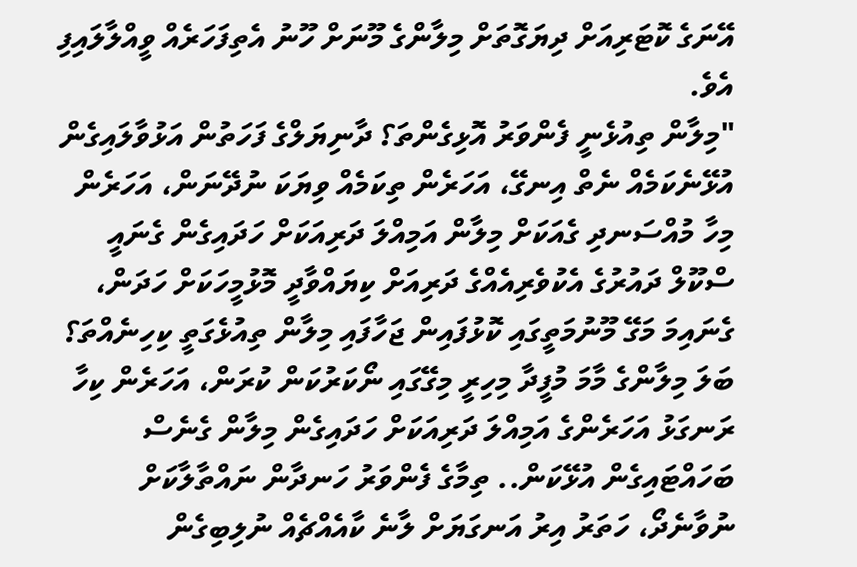އޭނަގެ ކޮޓަރިއަށް ދިޔަގޮތަށް މިލާންގެ މޫނަށް ހޫނު އެތިފަހަރެއް ވީއްލާލައިފި އެވެ.
"މިލާން ތިއުޅެނީ ފެންވަރު އޮޅިގެންތަ؟ ދާނިޔަލްގެ ފަހަތުން އަޅުވާލައިގެން އުޅޭނެކަމެއް ނެތް އިނގޭ، އަހަރެން ތިކަމެއް ވިޔަކަ ނުދޭނަން، އަހަރެން މިހާ މުއްސަނދި ގެއަކަށް މިލާން އަމިއްލަ ދަރިއަކަށް ހަދައިގެން ގެނައީ ސްކޫލް ދައުރުގެ އެކުވެރިއެއްގެ ދަރިއަށް ކިޔައްވާދީ މޮޅުމީހަކަށް ހަދަން، ގެނައިމަ މަގޭ މޫނުމަތީގައި ކޮޅުފައިން ޖަހާފައި މިލާން ތިއުޅެގަތީ ކިހިނެއްތަ؟ ބަލަ މިލާންގެ މާމަ މުފީދާ މިހިރީ މިގޭގައި ނޯކަރުކަން ކުރަން، އަހަރެން ކިހާ ރަނގަޅު އަހަރެންގެ އަމިއްލަ ދަރިއަކަށް ހަދައިގެން މިލާން ގެނެސް ބަހައްޓައިގެން އުޅޭކަން.. ތިމާގެ ފެންވަރު ހަނދާން ނައްތާލާކަށް ނުވާނެދޯ، ހަތަރު އިރު އަނގަޔަށް ލާނެ ކާއެއްޗެއް ނުލިބިގެން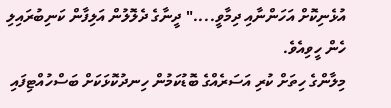އުޅެނިކޮށް އަހަންނާއި ދިމާވީ...." ދީނާގެ ދެލޮލުން އަލިފާން ކަނިބުރައިލި ހެން ހީވިއެވެ.
މިލާންގެ ހިތަށް ކުރި އަސަރެއްގެ ބޮޑުކަމުން ހިނދުކޮޅަކަށް ބަސްހުއްޓިފައި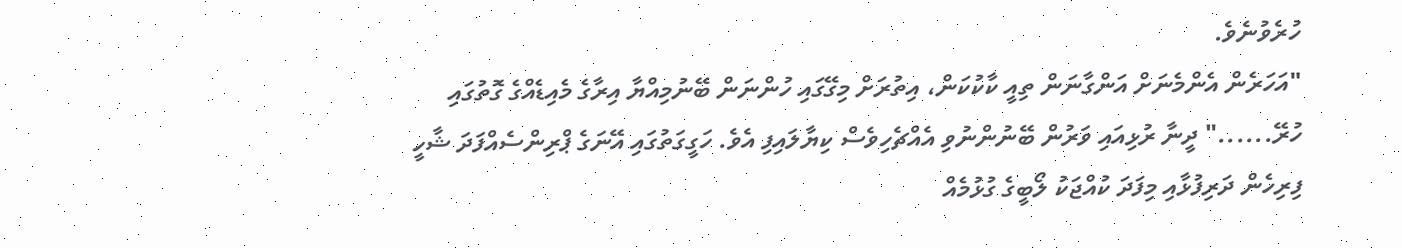ހުރެވުނެވެ.
"އަހަރެން އެންމެނަށް އަންގާނަން ތިއީ ކާކުކަން، އިތުރަށް މިގޭގައި ހުންނަން ބޭނުމިއްޔާ އިރާގެ މެއިޑެއްގެ ގޮތުގައި ހުރޭ......" ދީނާ ރުޅިއައި ވަރުން ބޭނުންނުވި އެއްޗެހިވެސް ކިޔާލައިފި އެވެ. ހަގީގަތުގައި އޭނަގެ ޕްރިންސެއްފަދަ ޝާހީ ފިރިހެން ދަރިފުޅާއި މިފަދަ ކުއްޖަކު ލޯބީގެ ގުޅުމެއް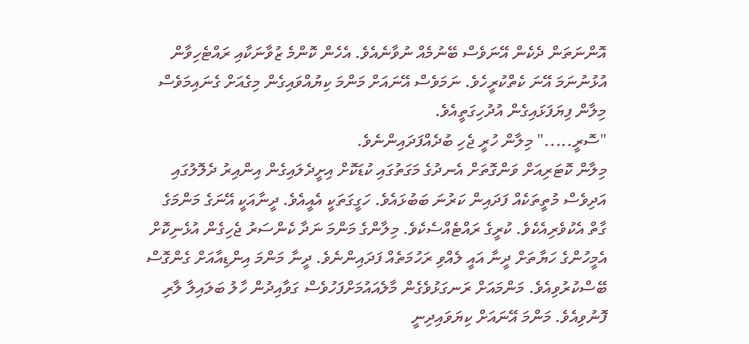އޮންނަތަން ދެކެން އޭނަވެސް ބޭނުމެއް ނުވާނެއެވެ. އެހެން ކޮންމެ ޒުވާނަކާއި ރައްޓެހިވާން އުޅުނުނަމަ އޭނަ ކެތްކުރީހެވެ. ނަމަވެސް އޭނައަށް މަންމަ ކިޔުއްވައިގެން މިގެއަށް ގެނައިމަވެސް މިލާން ފިޔަފަޅައިގެން އުދުހިގަތީއެވެ.
"ސޮރީ....." މިލާން ހުރީ ޖެހި ބުދެއްފަދައިންނެވެ.
މިލާން ކޮޓަރިއަށް ވަންގޮތަށް އެނދުގެ މަގަތުގައި ކުޑަކޮށް އިށީދެލައިގެން އިންއިރު ދެލޮލުގައި އަދިވެސް މުތީތަކެއް ފަދައިން ކަރުނަ ބަބުޅައެވެ. ހަގީގަތަކީ އެއީއެވެ. ދީނާއަކީ އޭނަގެ މަންމަގެ ގާތް އެކުވެރިއެކެވެ. ކުރީގެ ރައްޓެއްސެކެވެ. މިލާންގެ މަންމަ ނަދާ ކެންސަރު ޖެހިގެން އުޅެނިކޮށް އެމީހުންގެ ހަޔާތަށް ދީނާ އައީ ލެއްވި ރަހުމަތެއް ފަދައިންނެވެ. ދީނާ މަންމަ އިންޑިއާއަށް ގެންގޮސް ބޭސްކުރުވިއެވެ. މަންމައަށް ރަނގަޅުވެގެން މާލެއައުމަށްފަހުވެސް ގަވާއިދުން ހާލު ބަލައިލާ ލާރި ފޮނުވިއެވެ. މަންމަ އޭނައަށް ކިޔަވައިދިނީ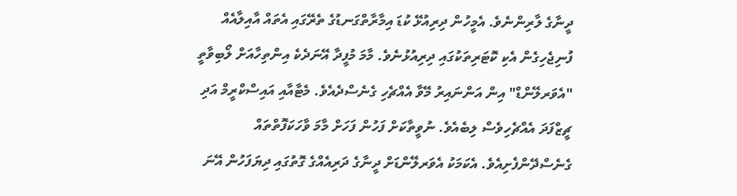ދީނާގެ ލާރިންނެވެ. އެމީހުން ދިރިއުޅޭ ކުޑަ އިމާރާތްގަނޑުގެ ތެރޭގައި އެތައް އާއިލާއެއް ފުނިޖެހިގެން އެކި ކޮޓަރިތަކުގައި ދިރިއުޅުނެވެ. މާމަ މުފީދާ އޭނަދެކެ އިންތިހާއަށް ލޯބިވާތީ "އެވަރލޭންޑް" އިން އަންނައިރު މޭވާ އެއްޗެހި ގެނެސްދެއެވެ. މެޓާއާއި އައިސްކްރީމް އަދި ޗީޒްފަދަ އެއްޗެހިވެސް ލިބެއެވެ. ނުވީތާކަށް ފަހުން ފަހަށް މާމަ ވާހަކަފޮތްތައް ގެނެސްދޭންފެށިއެވެ. އެކަމަކު އެވަރލޭންޑަށް ދީނާގެ ދަރިއެއްގެ ގޮތުގައި ދިޔަފަހުން އޭނަ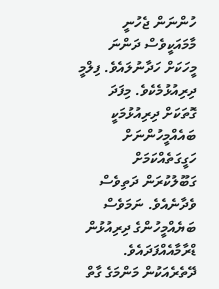ހުންނަން ޖެހުނީ މާމައަކީވެސް ދަންނަ މީހަކަށް ހަދާނުލައެވެ. ފިލްމީ ދިރިއުޅުމެކެވެ. މިފަދަ ގޮތަކަށް ދިރިއުޅުމަކީ ބައެއްމީހުންނަށް ހަގީގަތެއްކަމަށް ގަބޫލުކުރަން ދަތިވެސް ވެދާނެއެވެ. ނަމަވެސް ބަޔެއްމީހުންގެ ދިރިއުޅުން ޑްރާމާއެއްފަދައެވެ.
ދޭތެރެއަކުން މަންމަގެ ގާތް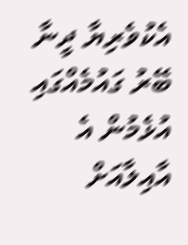އެކުވެރިޔާ ދީނާ ބޭރު ގައުމެއްގައި އުޅެމުން އެ އާއިލާއަށް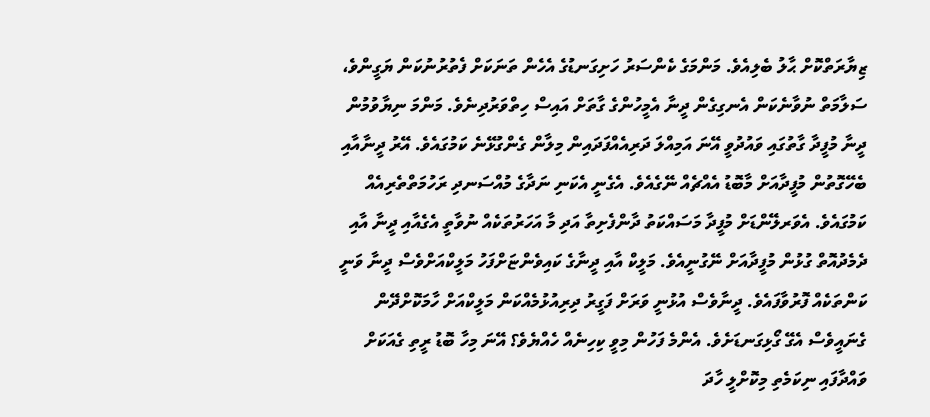ޒިޔާރަތްކޮށް ޙާލު ބެލިއެވެ. މަންމަގެ ކެންސަރު ހަށިގަނޑުގެ އެހެން ތަނަކަށް ފެތުރުނުކަން ޔަގީންވެ، ސަލާމަތް ނުވާނެކަން އެނގިގެން ދީނާ އެމީހުންގެ ގާތަށް އައިސް ހިތްވަރުދިނެވެ. މަންމަ ނިޔާވުމުން ދީނާ މުފީދާ ގާތުގައި ވައުދުވީ އޭނަ އަމިއްލަ ދަރިއެއްފަދައިން މިލާން ގެންގުޅޭނެ ކަމުގައެވެ. އޭރު ދީނާއާއި ބެހޭގޮތުން މުފީދާއަށް މާބޮޑު އެއްޗެއް ނޭގެއެވެ. އެގެނީ އެކަނި ނަދާގެ މުއްސަނދި ރަހުމަތްތެރިއެއް ކަމުގައެވެ. އެވަރލޭންޑަށް މުފީދާ މަސައްކަތު ދާންފެށިތާ އަދި މާ އަހަރުތަކެއް ނުވާތީ އެގެއާއި ދީނާ އާއި ދެމެދުއޮތް ގުޅުން މުފީދާއަށް ނޭގުނީއެވެ. މަލީކް އާއި ދީނާގެ ކައިވެންޏަށްފަހު މަލީކްއަށްވެސް ދީނާ ވަނީ ކަންތަކެއް ފޮރުވާފައެވެ. ދީނާވެސް އުޅުނީ ވަރަށް ފަގީރު ދިރިއުޅުމެއްކަން މަލީކްއަށް ހާމަކޮށްދޭން ގެނައީވެސް އެގޭ ގޯޅިގަނޑަށެވެ. އެންމެ ފަހުން މިވީ ކިހިނެއް ހެއްޔެވެ؟ އޭނަ މިހާ ބޮޑު ރީތި ގެއަކަށް ވައްދާފައި ނިކަމެތި މިކޮށްލީ ހާދަ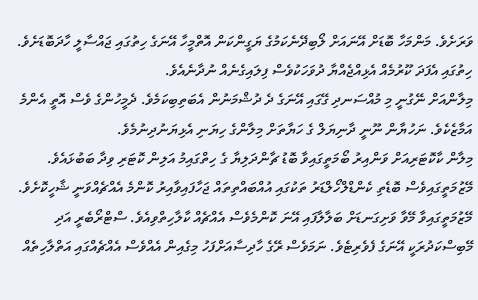ވަރަށެވެ. މަންމަހާ ބޮޑަށް އޭނައަށް ލޯބިދޭނެކަމުގެ ޔަގީންކަން އޮތްމީހާ އޭނަގެ ހިތުގައި ޖައްސާލީ ހާދަބޮޑަށެވެ. ހިތުގައި އެފަދަ ކޫރުމެއް އެޅިއްޖެއްޔާ ދުވަހަކުވެސް ފިލައިގެނެއް ނުދާނެއެވެ.
މިލާންއަށް ނޭގުނީ މި މުއްސަނދި ގޭގައި އޭނަގެ ދެ ދުޝްމަނުން އެބަތިބިކަމެވެ. ދެމީހުންގެ ވެސް އޮތީ އެންމެ އަމާޒެކެވެ. ނަހުޔާން ނޫނީ ދާނިޔަލް ގެ ހަޔާތަށް މިލާންގެ ހިޔަނި އެޅިޔަނުދިނުމެވެ.
މިލާން ކާކޮޓަރިއަށް ވަންއިރު ބޯމަތީގައިވާ ބޮޑު ޗާންދަލިޔާ ގެ ހިތްގައިމު އަލިން ކޮޓަރި ވިދާ ބަބުޅައެވެ. މޭޒުމަތީގައިވެސް ބޮޑެތި ކެންޑްލްހޯލްޑަރު ތަކުގައި އުއްބައްތިތައް ޖަހާފައިވާއިރު ކޮންމެ އެއްޗެއްވަނީ ޝާހީކޮށެވެ. މޭޒުމަތީގައިވާ މޭވާ ވަށިގަނޑަށް ބަލާލާފައި އޭނަ ކޮންމެވެސް އެއްޗެއް ކާލާހިތްވިއެވެ. ސްޓްރޯބެރީ އަދި މޭބިސްކަދުރަކީ އޭނަގެ ފެވެރިޓެވެ. ނަމަވެސް ރޭގެ ހާދިސާއަށްފަހު މިގެއިން އެއްވެސް އެއްޗެއްގައި އަތްލާހިތެއް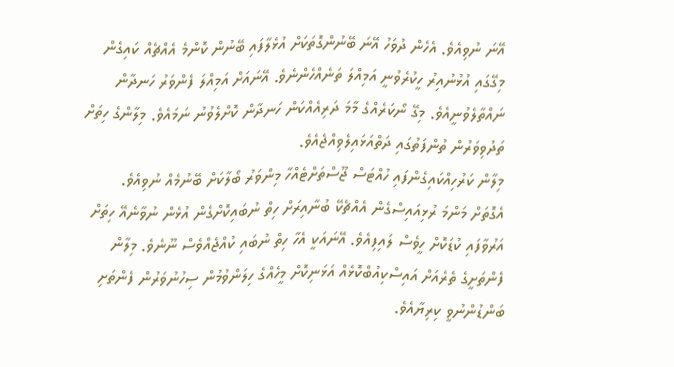އޭނަ ނުވިއެވެ. އެހެން ދުވަހު އޭނަ ބޭނުންގޮތަކަށް އުޅެލާފައި ބޭނުން ކޮންމެ އެއްޗެއް ކައިގެން މިގޭގައި އުޅުނުއިރު ހީކުރެވުނީ އަމިއްލަ ތަނެއްހެންނެވެ. އޭނައަށް އަމިއްލަ ފެންވަރު ހަނދާން ނައްތާލެވުނީއެވެ. މިގޭ ނޯކަރެއްގެ މާމަ ދަރިއެއްކަން ހަނދާން ކޮށްލެވުނު ނަމައެވެ. މިލާންގެ ހިތަށް ތަދުވިވަރުން ތުންފަތުގައި ދަތްއަޅައިލެވިއްޖެއެވެ.
މިލާން ކަރުހިއްކައިގެންފައި ހުއްޓަސް ޖޫސްތަށްޓެއްހާ މިންވަރު ބޯލާކަށް ބޭނުމެއް ނުވިއެވެ. އެގޮތަށް މަންމަ ރުޅިއައިސްގެން އެއްޗެކޭ ބުނާއިރަށް ހިތް ނުބައިކޮށްގެން އުޅެން ނުވާނެއޭ ހިތަށް އަރުވާފައި ކުޑަކޮށް ހީވެސް ލައިފިއެވެ. އޭނައަކީ އެހާ ހިތް ނުބައި ކުއްޖެއްވެސް ނޫނެވެ. މިލާން ފެންތަށީގެ ތެރެއަށް އައިސްކިއުބްކޮޅެއް އަޅަނިކޮށް މީހެއްގެ ހިލަންވުމުން ސިހުނުވަރުން ފެންތަށި ބަންޑުންނުވީ ކިރިޔާއެވެ.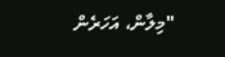"މިލާން، އަހަރެން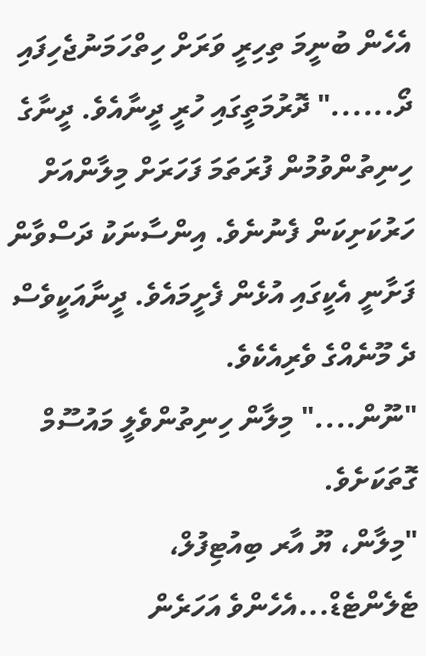އެހެން ބުނީމަ ތިހިރީ ވަރަށް ހިތްހަމަނުޖެހިފައި ދޯ......" ދޮރުމަތީގައި ހުރީ ދީނާއެވެ. ދީނާގެ ހިނިތުންވުމުން ފުރަތަމަ ފަހަރަށް މިލާންއަށް ހަރުކަށިކަން ފެނުނެވެ. އިންސާނަކު ދަސްވާން ފަށާނީ އެކީގައި އުޅެން ފެށީމައެވެ. ދީނާއަކީވެސް ދެ މޫނެއްގެ ވެރިއެކެވެ.
"ނޫން...." މިލާން ހިނިތުންވެލީ މައުސޫމް ގޮތަކަށެވެ.
"މިލާން، ޔޫ އާރ ބިއުޓިފުލް، ޓެލެންޓެޑް...އެހެންވެ އަހަރެން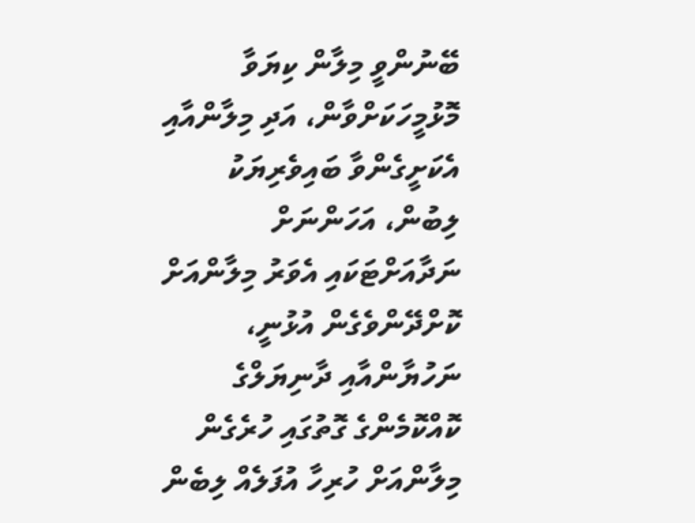ބޭނުންވީ މިލާން ކިޔަވާ މޮޅުމީހަކަށްވާން، އަދި މިލާންއާއި އެކަށީގެންވާ ބައިވެރިޔަކު ލިބުން، އަހަންނަށް ނަދާއަށްޓަކައި އެވަރު މިލާންއަށް ކޮށްދޭންވެގެން އުޅުނީ، ނަހުޔާންއާއި ދާނިޔަލްގެ ކޮއްކޮމެންގެ ގޮތުގައި ހުރެގެން މިލާންއަށް ހުރިހާ އުފަލެއް ލިބެން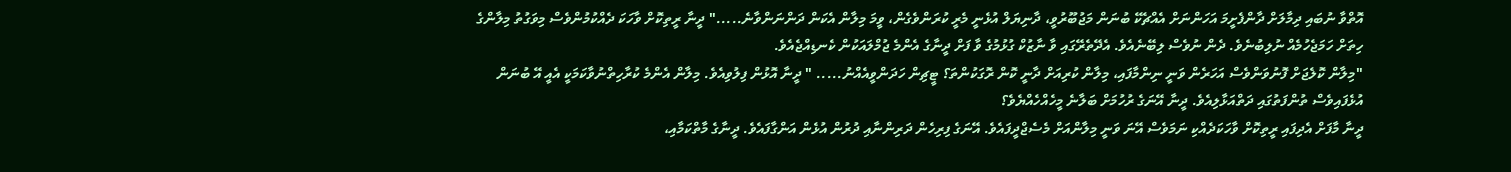އޮތްވާ ނުބައި ދިމާލަށް ދާންފެށީމަ އަހަންނަށް އެއްޗެކޭ ބުނަން މަޖުބޫރުވީ، ދާނިޔަލް އުޅެނީ މެރީ ކުރަންވެގެން، ވީމަ މިލާން އެކަން ދަންނަންވާނެ....." ދީނާ ރީތިކޮށް ވާހަކަ ދެއްކުމުންވެސް މިވަގުތު މިލާންގެ ހިތަށް ހަމަޖެހުމެއް ނުލިބުނެވެ. ދެން ނުވެސް ލިބޭނެއެވެ. އެދޭތެރޭގައި ވާ ނާޒުކް ގުޅުމުގެ ވާ ފަށް ދީނާގެ އެންމެ ޖުމްލައަކުން ކެނޑިއްޖެއެވެ.
"މިލާން ކޮލެޖަށް ފޮނުވަންވެސް އަހަރެން ވަނީ ނިންމާފައި، މިލާން ކުރިއަށް ދާނީ ކޮން ރޮގަކުންތަ؟ ޓީޗިން ހަދަންވީއެއްނު..... " ދީނާ އޮޅުން ފިލުވިއެވެ. މިލާން އެންމެ ކުރާހިތްނުވާކަމަކީ އެއީ އޭ ބުނަން އުޅެފައިވެސް ތުންފަތުގައި ދަތްއަޅާލިއެވެ. ދީނާ އޭނަގެ ރުހުމަށް ބަލާނެ މީހެއްހެއްޔެވެ؟
ދީނާ މާފަށް އެދިފައި ރީތިކޮށް ވާހަކަދެއްކި ނަމަވެސް އޭނަ ވަނީ މިލާންއަށް މެސެޖްދީފައެވެ. އޭނަގެ ފިރިހެން ދަރިންނާއި ދުރުން އުޅެން އަންގާފައެވެ. ދީނާގެ މާތްކަމާއި،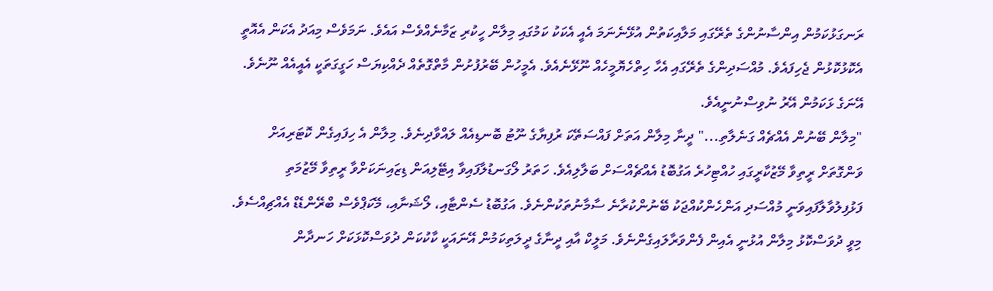ރަނގަޅުކަމުން އިންސާނުންގެ ތެރޭގައި މަލާއިކަތުން އުޅޭނެނަމަ އެއީ އެކަކު ކަމުގައި މިލާން ހީކުރި ޒަމާނެއްވެސް އައެވެ. ނަމަވެސް މިއަދު އެކަން އެއޮތީ އެކޮޅުކޮޅުން ޖެހިފައެވެ. މުއްސަދިންގެ ތެރޭގައި އެހާ ހިތްހެޔޮމީހެއް ނޫޅޭނެއެވެ. އެމީހުން ބޭރުފުށުން މާތްގޮތެއް ދެއްކިޔަސް ހަގީގަތަކީ އެއީއެއް ނޫނެވެ. އޭނަގެ ޅަކަމުން އޭރު ނުވިސްނުނީއެވެ.
"މިލާން ބޭނުން އެއްޗެއް ގަނެލާތި..." ދީނާ މިލާން އަތަށް ފައްސަތޭކަ ރުފިޔާގެ ނޫޓު ބޮނޑިއެއް ލައްވާދިނެވެ. މިލާން އެ ހިފައިގެން ކޮޓަރިއަށް ވަންގޮތަށް ރީތިވާ މޭޒުކާރީގައި ހުއްޓިހުރެ އަގުބޮޑު އެއްޗެއްސަށް ބަލާލިއެވެ. ހަތަރު ލޯގަނޑުލާފައިވާ އިޓޭލިއަން ޑިޒައިނަކަށްވާ ރީތިވާ މޭޒުމަތި ފަޅުފިލުވާލާފައިވަނީ މުއްސަދި އަންހެންކުއްޖަކު ބޭނުންކުރާނެ ސާމާނުތަކުންނެވެ. އަގުބޮޑު ސެންޓާއި، ލޯޝަނާއި، މޭކަޕްވެސް ބްރޭންޑެޑް އެއްޗިއްސެވެ. މިވީ ދުވަސްކޮޅު މިލާން އުޅުނީ އެއިން ފެންވަރާލައިގެންނެވެ. މަލީކް އާއި ދީނާގެ ދީލަތިކަމުން އޭނައަކީ ކާކުކަން ދުވަސްކޮޅަކަށް ހަނދާން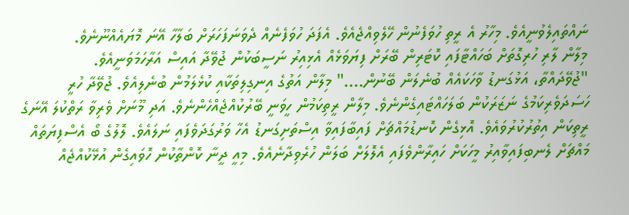ނައްތައިލެވުނީއެވެ. މިހާރު އެ ރީތި ހުވަފެނުން ހޭލެވިއްޖެއެވެ. އެފަދަ ހުވަފެނެއް ދެވަނަފަހަރަށް ބަލާހާ އޭނަ މޮޔައެއްނޫނެވެ.
މިލާން ލާރި ހުރިގޮތަށް ބަހައްޓާފައި ކޮޓަރިން ބޭރަށް ފިޔަވަޅެއް އެޅިއިރު ނަސީބަކުން ޖުވޭދާ އައިސް އަރާހަމަވަނީއެވެ.
"ޖުވޭދައްތާ، އަޅުގަނޑު ވާހަކައެއް ބުނެލަން ބޭނުން...." މިލާން އަތުގެ އިނގިލިތަކާއި ކުޅެލަމުން ބުނެލިއެވެ. ޖުވޭދާ ހުރީ ހަސަދަވެރިކަމުގެ ނަޒަރަކުން ބަލަހައްޓައިގެންނެވެ. މިލާން ރީތިކަމުން ހީވަނީ ބޭރުކުއްޖެއްހެންނެވެ. އަދި މޫނަށް ވެރިވާ ރަތްކުލަ އޭނަގެ ރީތިކަން އިތުރުކުރުވައެވެ. އޮޅިގެން ކޮނޑުމައްޗަށް ފައިބާފައިވާ އިސްތަށިގަނޑު އެހާ ވަރުގަދަވެފައި ނަލައެވެ. ލޮލުގެ ބޯ އެސްފިޔަތައް މައްޗަށް ލެނބިފައިވާއިރު މީހަކަށް ހައިރާންވެފައި އެލޮލަށް ބަލަން ހުރެވިދާނެއެވެ. މިއީ ދީނާ ކޮންތާކުން ހޮވައިގެން އުޅޭކުއްޖެއް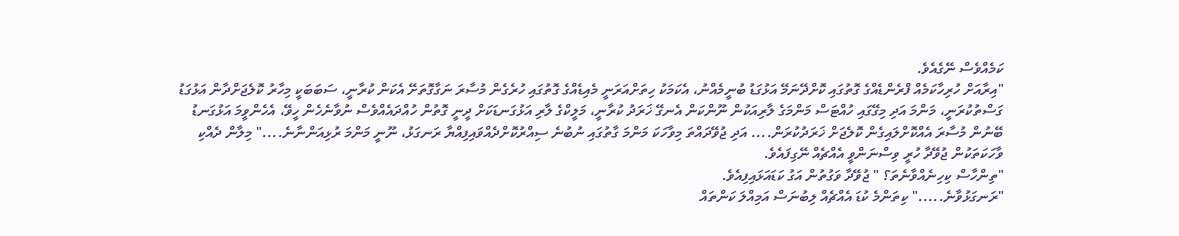ކަމެއްވެސް ނޭގެއެވެ.
"އިރާއަށް ހުރިހާކަމެއް ފްރެންޑެއްގެ ގޮތުގައި ކޮށްދޭނަމޭ އަޅުގަޑު ބުނީމެއްނު، އެކަމަކު ހިތަށްއަރަނީ މެއިޑެއްގެ ގޮތުގައި ހުރެގެން މުސާރަ ނަގާގޮތަށޭ އެކަން ކުރާނީ، ސަބަބަކީ މިހާރު ކޮލެޖަށްދާން އަޅުގަޑު ގަސްތުކުރަނީ، މަންމަ އަދި މިގޭގައި ހުއްޓަސް މަންމަގެ ލާރިއަކުން ނޫންކަން އެނގޭ ޚަރަދު ކުރާނީ، މަލީކްގެ ލާރި އަޅުގަނޑަކަށް ދީނީ ގޮތުން ހުއްދައެއްވެސް ނުވާނެހެން ހީވޭ، އެހެންވީމަ އަޅުގަނޑު ބޭނުން މުސާރަ އެއްކޮށްލައިގެން ކޮލެޖަށް ޚަރަދުކުރަން.... އަދި ޖުވޭދައްތަ މިވާހަކަ މަންމަ ގާތުގައި ނުބުނެ ސިއްރުކޮށްދެއްވައިފިއްޔާ ރަނގަޅު، ނޫނީ މަންމަ ރުޅިއަންނާނެ...." މިލާން ދެއްކި ވާހަކަތަކުން ޖުވޭދާ ހުރީ ވިސްނަންވީ އެއްޗެއް ނޭގިފައެވެ.
"ތިންހާސް ކިހިނެއްވާނެތަ؟ " ޖުވޭދާ ވަގުތުން އަގު ކަޑައަޅައިފިއެވެ.
"ރަނގަޅުވާނެ....." ކިތަންމެ ކުޑަ އެއްޗެއް ލިބުނަސް އަމިއްލަ ކަންތައް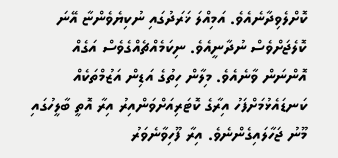ކޮށްލެވިދާނެއެވެ. އަމިއްލަ ޚަރަދުގައި ނުކިޔެވެންޏާ އޭނަ ކޮލެޖަށްވެސް ނުދާނީއެވެ. ނިކަމެއްޗެއްގެވެސް އަގެއް އޮންނަން ވާނެއެވެ. މިލާން ހިތުގެ އަޑިން އަޒުމްތަކެއް ކަނޑައެޅުމަށްފަހު އިރާގެ ކޮޓަރިއަށްވަންއިރު އިރާ އޮތީ ބާލީހުގައި މޫނު ޖަހާލައިގެންނެވެ. އިރާ ފޫހިވާނެވަރު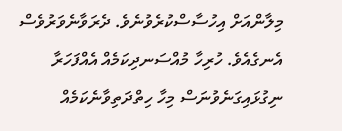މިލާންއަށް އިހުސާސްކުރެވުނެވެ. ދެރަވާނެވަރުވެސް އެނގެއެވެ. ހުރިހާ މުއްސަނދިކަމެއް އެއްފަހަރާ ނިގުޅައިގަނެވުނަސް މިހާ ހިތްދަތިވާނެކަމެއް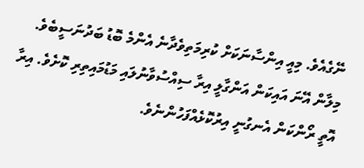ނޭގެއެވެ. މިއީ އިންސާނަކަށް ކުރިމަތިވެދާނެ އެންމެ ބޮޑު ބަދުނަސީބެވެ. މިލާން އޭނަ އައިކަން އަންގާލީ އިރާ ސިއްސުވާނުލައި މަޑުމައިތިރި ކޮށެވެ. އިރާ އޮތީ ރޯންކަން އެނގުނީ އިރުކޮޅެއްފަހުންނެވެ.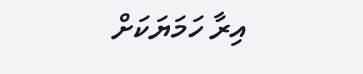އިރާ ހަމަޔަކަށް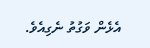އެޅެން ވަގުތު ނެގިއެވެ.